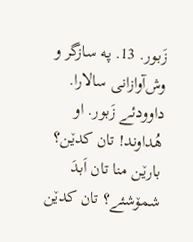زَبور. 13. په سازگر و وش‌آوازانی سالارا. داوودئے زَبور. او هُداوند! تان کدێن؟ بارێن منا تان اَبدَ شمۆشئے؟ تان کدێن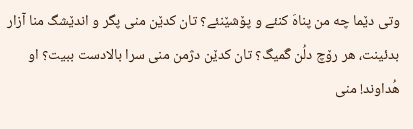وتی دێما چه من پناهَ کنئے و پۆشێنئے؟ تان کدێن منی پگر و اندێشگ منا آزار بدئینت، هر رۆچ دلُن گَمیگ؟ تان کدێن دژمن منی سرا بالادست ببیت؟ او هُداوند! منی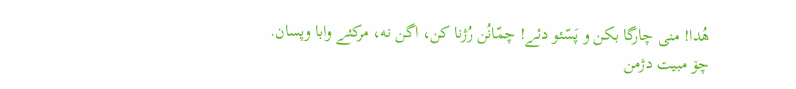هُدا! منی چارگا بکن و پَسّئو دئے! چمّانُن رُژنا کن، اگن نه، مرکئے وابا وپسان. چۆ مبیت دژمن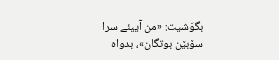بگوَشیت: «من آییئے سرا سۆبێن بوتگان»، بدواه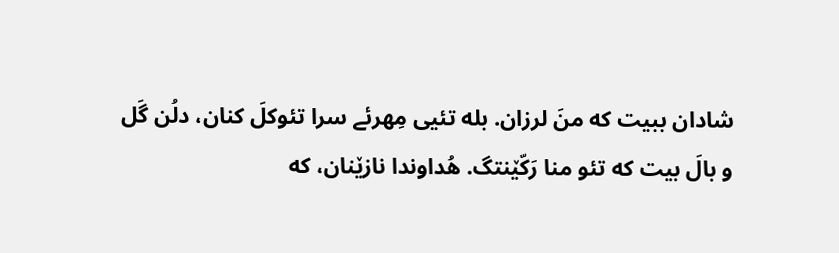شادان ببیت که منَ لرزان. بله تئیی مِهرئے سرا تئوکلَ کنان، دلُن گَل و بالَ بیت که تئو منا رَکّێنتگ. هُداوندا نازێنان، که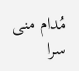مُدام منی سرا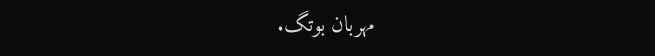مهربان بوتگ.